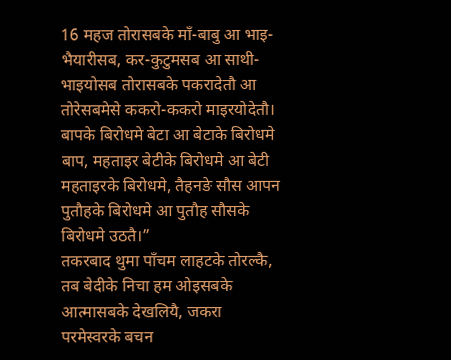16 महज तोरासबके माँ-बाबु आ भाइ-भैयारीसब, कर-कुटुमसब आ साथी-भाइयोसब तोरासबके पकरादेतौ आ तोरेसबमेसे ककरो-ककरो माइरयोदेतौ।
बापके बिरोधमे बेटा आ बेटाके बिरोधमे बाप, महताइर बेटीके बिरोधमे आ बेटी महताइरके बिरोधमे, तैहनङे सौस आपन पुतौहके बिरोधमे आ पुतौह सौसके बिरोधमे उठतै।”
तकरबाद थुमा पाँचम लाहटके तोरल्कै, तब बेदीके निचा हम ओइसबके आत्मासबके देखलियै, जकरा परमेस्वरके बचन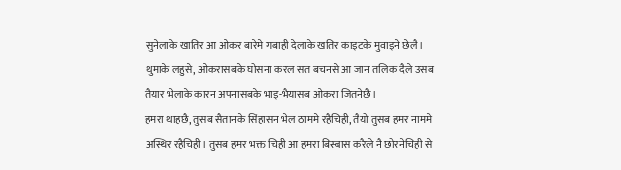सुनेलाके खातिर आ ओकर बारेमे गबाही देलाके खतिर काइटके मुवाइने छेलै।
थुमाके लहुसे, ओकरासबके घोसना करल सत बचनसे आ जान तलिक दैले उसब तैयार भेलाके कारन अपनासबके भाइ-भैयासब ओकरा जितनेछै।
हमरा थाहछै, तुसब सैतानके सिंहासन भेल ठाममे रहैचिही, तैयो तुसब हमर नाममे अस्थिर रहैचिही। तुसब हमर भक्त चिही आ हमरा बिस्बास करैले नै छोरनेचिही से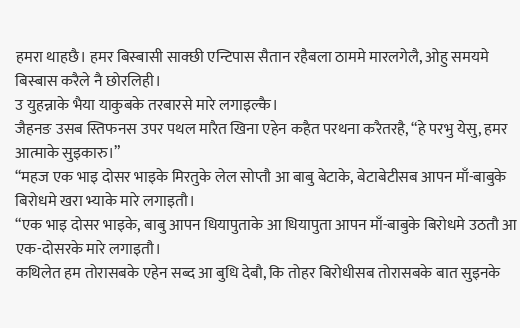हमरा थाहछै। हमर बिस्बासी साक्छी एन्टिपास सैतान रहैबला ठाममे मारलगेलै, ओहु समयमे बिस्बास करैले नै छोरलिही।
उ युहन्नाके भैया याकुबके तरबारसे मारे लगाइल्कै।
जैहनङ उसब स्तिफनस उपर पथल मारैत खिना एहेन कहैत परथना करैतरहै, “हे परभु येसु, हमर आत्माके सुइकारु।”
“महज एक भाइ दोसर भाइके मिरतुके लेल सोप्तौ आ बाबु बेटाके, बेटाबेटीसब आपन माँ-बाबुके बिरोधमे खरा भ्याके मारे लगाइतौ।
“एक भाइ दोसर भाइके, बाबु आपन धियापुताके आ धियापुता आपन माँ-बाबुके बिरोधमे उठतौ आ एक-दोसरके मारे लगाइतौ।
कथिलेत हम तोरासबके एहेन सब्द आ बुधि देबौ, कि तोहर बिरोधीसब तोरासबके बात सुइनके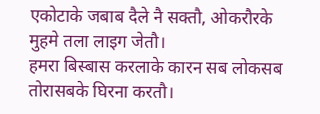एकोटाके जबाब दैले नै सक्तौ, ओकरौरके मुहमे तला लाइग जेतौ।
हमरा बिस्बास करलाके कारन सब लोकसब तोरासबके घिरना करतौ।